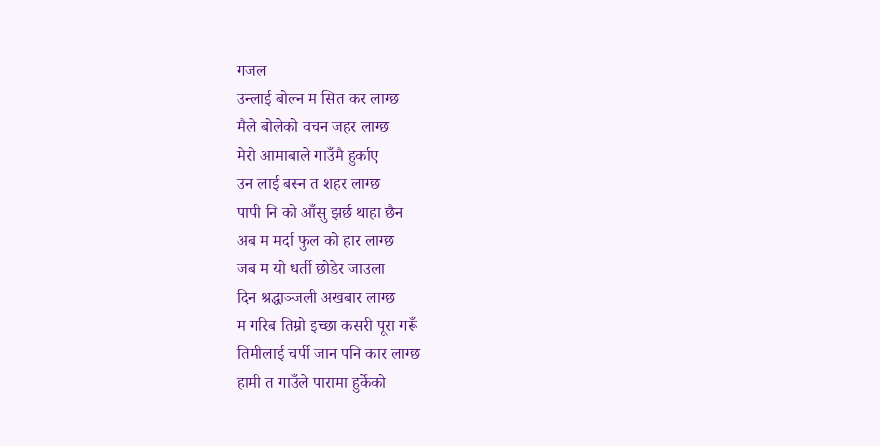गजल
उन्लाई बोल्न म सित कर लाग्छ
मैले बोलेको वचन जहर लाग्छ
मेरो आमाबाले गाउँमै हुर्काए
उन लाई बस्न त शहर लाग्छ
पापी नि को आँसु झर्छ थाहा छैन
अब म मर्दा फुल को हार लाग्छ
जब म यो धर्ती छोडेर जाउला
दिन श्रद्धाञ्जली अखबार लाग्छ
म गरिब तिम्रो इच्छा कसरी पूरा गरूँ
तिमीलाई चर्पी जान पनि कार लाग्छ
हामी त गाउँले पारामा हुर्केको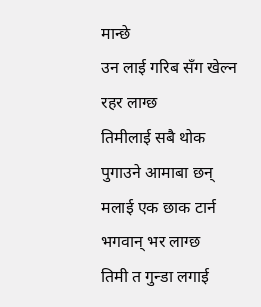मान्छे
उन लाई गरिब सँग खेल्न रहर लाग्छ
तिमीलाई सबै थोक पुगाउने आमाबा छन्
मलाई एक छाक टार्न भगवान् भर लाग्छ
तिमी त गुन्डा लगाई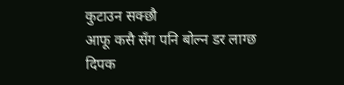कुटाउन सक्छौ
आफू कसै सँग पनि बोल्न डर लाग्छ
दिपक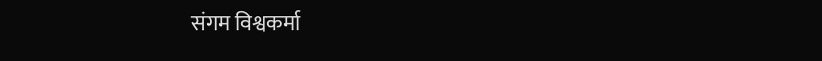संगम विश्वकर्मा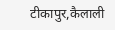टीकापुर,कैलाली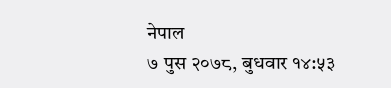नेपाल
७ पुस २०७८, बुधवार १४:५३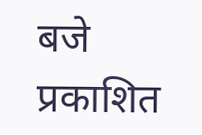बजे प्रकाशित